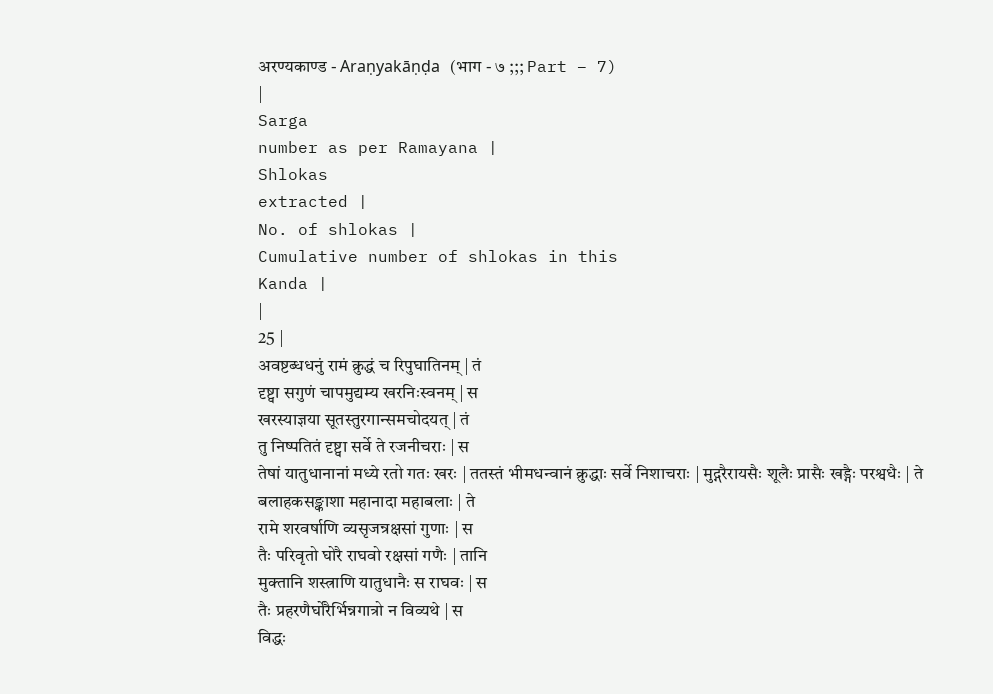अरण्यकाण्ड - Araṇyakāṇḍa (भाग - ७ ;;; Part – 7)
|
Sarga
number as per Ramayana |
Shlokas
extracted |
No. of shlokas |
Cumulative number of shlokas in this
Kanda |
|
25 |
अवष्टब्धधनुं रामं क्रुद्धं च रिपुघातिनम् | तं
दृष्ट्वा सगुणं चापमुद्यम्य खरनिःस्वनम् | स
खरस्याज्ञया सूतस्तुरगान्समचोदयत् | तं
तु निष्पतितं दृष्ट्वा सर्वे ते रजनीचराः | स
तेषां यातुधानानां मध्ये रतो गतः खरः | ततस्तं भीमधन्वानं क्रुद्धाः सर्वे निशाचराः | मुद्गरैरायसैः शूलैः प्रासैः खड्गैः परश्वधैः | ते
बलाहकसङ्काशा महानादा महाबलाः | ते
रामे शरवर्षाणि व्यसृजन्रक्षसां गुणाः | स
तैः परिवृतो घोरै राघवो रक्षसां गणैः | तानि
मुक्तानि शस्त्राणि यातुधानैः स राघवः | स
तैः प्रहरणैर्घोरैर्भिन्नगात्रो न विव्यथे | स
विद्धः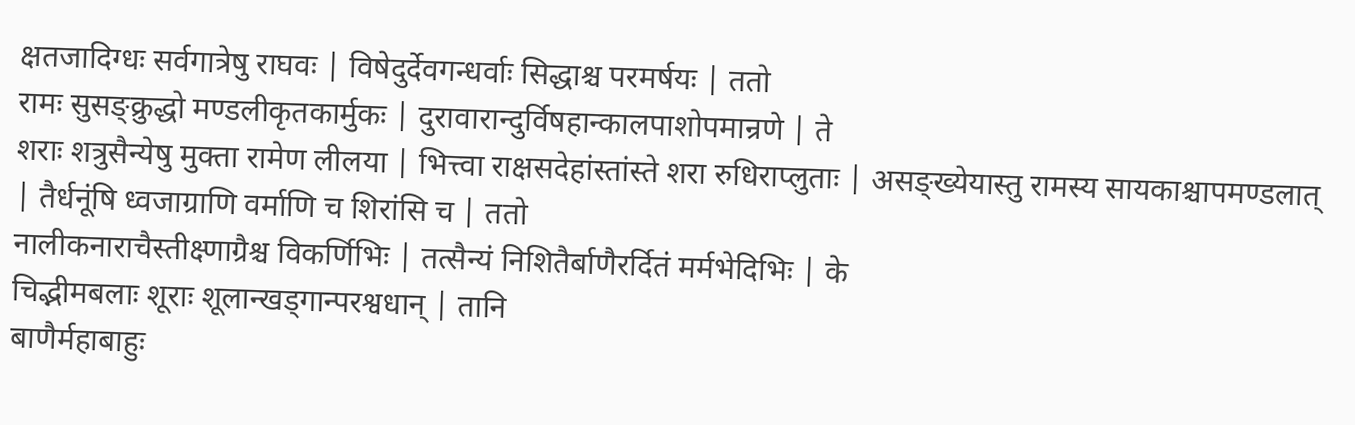क्षतजादिग्धः सर्वगात्रेषु राघवः | विषेदुर्देवगन्धर्वाः सिद्धाश्च परमर्षयः | ततो
रामः सुसङ्क्रुद्धो मण्डलीकृतकार्मुकः | दुरावारान्दुर्विषहान्कालपाशोपमान्रणे | ते
शराः शत्रुसैन्येषु मुक्ता रामेण लीलया | भित्त्वा राक्षसदेहांस्तांस्ते शरा रुधिराप्लुताः | असङ्ख्येयास्तु रामस्य सायकाश्चापमण्डलात् | तैर्धनूंषि ध्वजाग्राणि वर्माणि च शिरांसि च | ततो
नालीकनाराचैस्तीक्ष्णाग्रैश्च विकर्णिभिः | तत्सैन्यं निशितैर्बाणैरर्दितं मर्मभेदिभिः | के
चिद्भीमबलाः शूराः शूलान्खड्गान्परश्वधान् | तानि
बाणैर्महाबाहुः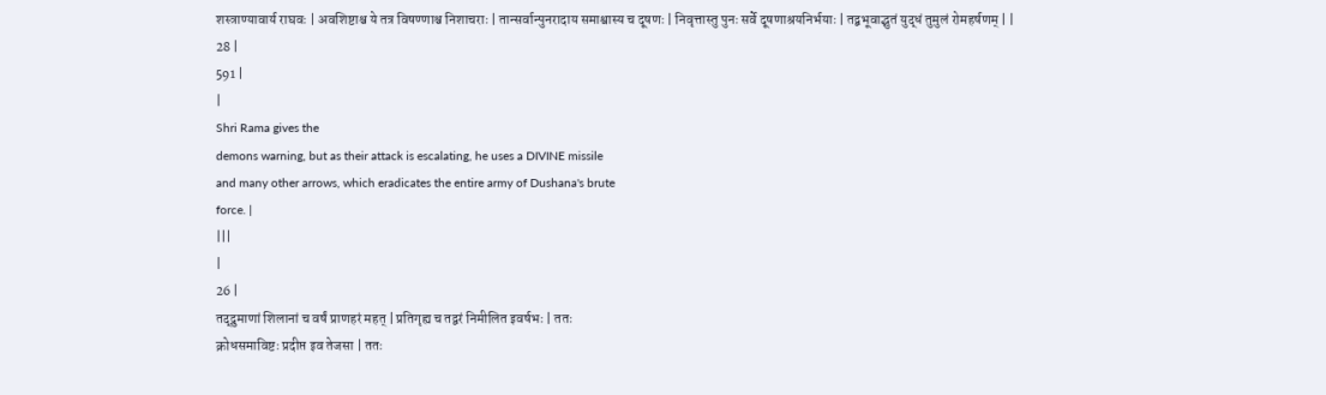शस्त्राण्यावार्य राघवः | अवशिष्टाश्च ये तत्र विषण्णाश्च निशाचराः | तान्सर्वान्पुनरादाय समाश्वास्य च दूषणः | निवृत्तास्तु पुनः सर्वे दूषणाश्रयनिर्भयाः | तद्बभूवाद्भुतं युद्धं तुमुलं रोमहर्षणम् | |
28 |
591 |
|
Shri Rama gives the
demons warning, but as their attack is escalating, he uses a DIVINE missile
and many other arrows, which eradicates the entire army of Dushana's brute
force. |
|||
|
26 |
तद्द्रुमाणां शिलानां च वर्षं प्राणहरं महत् | प्रतिगृह्य च तद्वरं निमीलित इवर्षभः | ततः
क्रोधसमाविष्टः प्रदीप्त इव तेजसा | ततः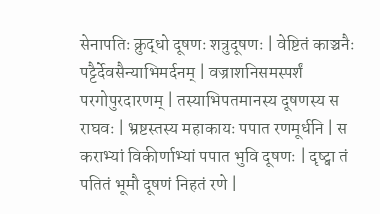सेनापतिः क्रुद्धो दूषणः शत्रुदूषणः | वेष्टितं काञ्चनैः पट्टैर्देवसैन्याभिमर्दनम् | वज्राशनिसमस्पर्शं परगोपुरदारणम् | तस्याभिपतमानस्य दूषणस्य स राघवः | भ्रष्टस्तस्य महाकायः पपात रणमूर्धनि | स
कराभ्यां विकीर्णाभ्यां पपात भुवि दूषणः | दृष्ट्वा तं पतितं भूमौ दूषणं निहतं रणे |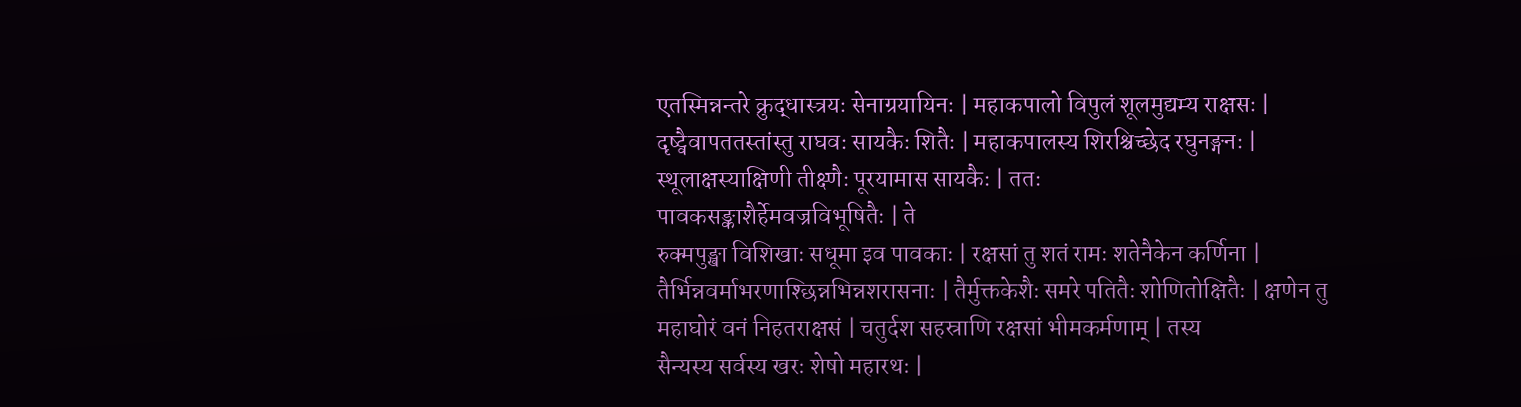एतस्मिन्नन्तरे क्रुद्धास्त्रयः सेनाग्रयायिनः | महाकपालो विपुलं शूलमुद्यम्य राक्षसः | दृष्ट्वैवापततस्तांस्तु राघवः सायकैः शितैः | महाकपालस्य शिरश्चिच्छेद रघुनङ्गनः | स्थूलाक्षस्याक्षिणी तीक्ष्णैः पूरयामास सायकैः | ततः
पावकसङ्काशैर्हेमवज्रविभूषितैः | ते
रुक्मपुङ्खा विशिखाः सधूमा इव पावकाः | रक्षसां तु शतं रामः शतेनैकेन कर्णिना | तैर्भिन्नवर्माभरणाश्छिन्नभिन्नशरासनाः | तैर्मुक्तकेशैः समरे पतितैः शोणितोक्षितैः | क्षणेन तु महाघोरं वनं निहतराक्षसं | चतुर्दश सहस्राणि रक्षसां भीमकर्मणाम् | तस्य
सैन्यस्य सर्वस्य खरः शेषो महारथः |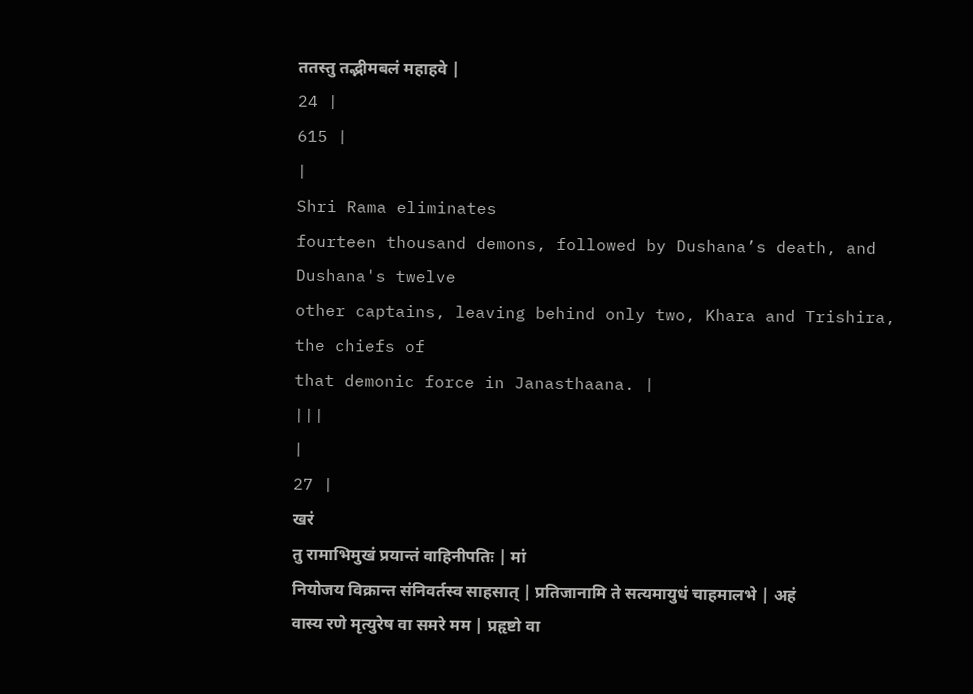ततस्तु तद्भीमबलं महाहवे |
24 |
615 |
|
Shri Rama eliminates
fourteen thousand demons, followed by Dushana’s death, and Dushana's twelve
other captains, leaving behind only two, Khara and Trishira, the chiefs of
that demonic force in Janasthaana. |
|||
|
27 |
खरं
तु रामाभिमुखं प्रयान्तं वाहिनीपतिः | मां
नियोजय विक्रान्त संनिवर्तस्व साहसात् | प्रतिजानामि ते सत्यमायुधं चाहमालभे | अहं
वास्य रणे मृत्युरेष वा समरे मम | प्रहृष्टो वा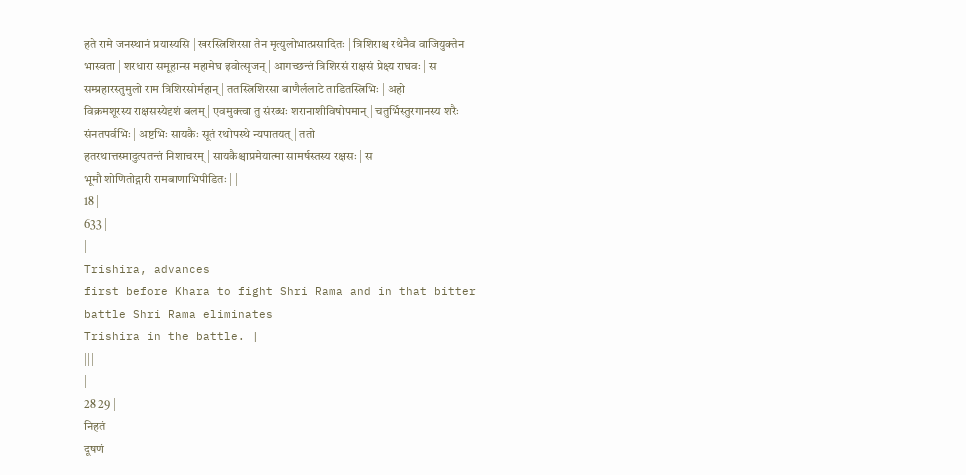हते रामे जनस्थानं प्रयास्यसि | खरस्त्रिशिरसा तेन मृत्युलोभात्प्रसादितः | त्रिशिराश्च रथेनैव वाजियुक्तेन भास्वता | शरधारा समूहान्स महामेघ इवोत्सृजन् | आगच्छन्तं त्रिशिरसं राक्षसं प्रेक्ष्य राघवः | स
सम्प्रहारस्तुमुलो राम त्रिशिरसोर्महान् | ततस्त्रिशिरसा बाणैर्ललाटे ताडितस्त्रिभिः | अहो
विक्रमशूरस्य राक्षसस्येदृशं बलम् | एवमुक्त्वा तु संरब्धः शरानाशीविषोपमान् | चतुर्भिस्तुरगानस्य शरैः संनतपर्वभिः | अष्टभिः सायकैः सूतं रथोपस्थे न्यपातयत् | ततो
हतरथात्तस्मादुत्पतन्तं निशाचरम् | सायकैश्चाप्रमेयात्मा सामर्षस्तस्य रक्षसः | स
भूमौ शोणितोद्गारी रामबाणाभिपीडितः | |
18 |
633 |
|
Trishira, advances
first before Khara to fight Shri Rama and in that bitter battle Shri Rama eliminates
Trishira in the battle. |
|||
|
28 29 |
निहतं
दूषणं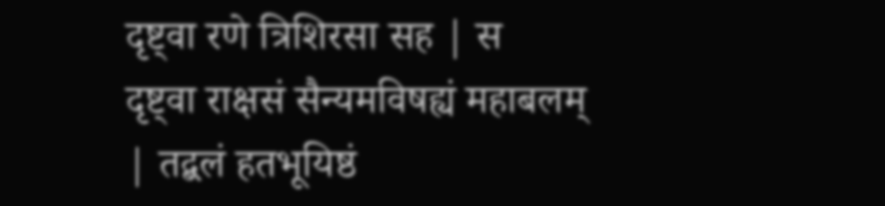दृष्ट्वा रणे त्रिशिरसा सह | स
दृष्ट्वा राक्षसं सैन्यमविषह्यं महाबलम् | तद्बलं हतभूयिष्ठं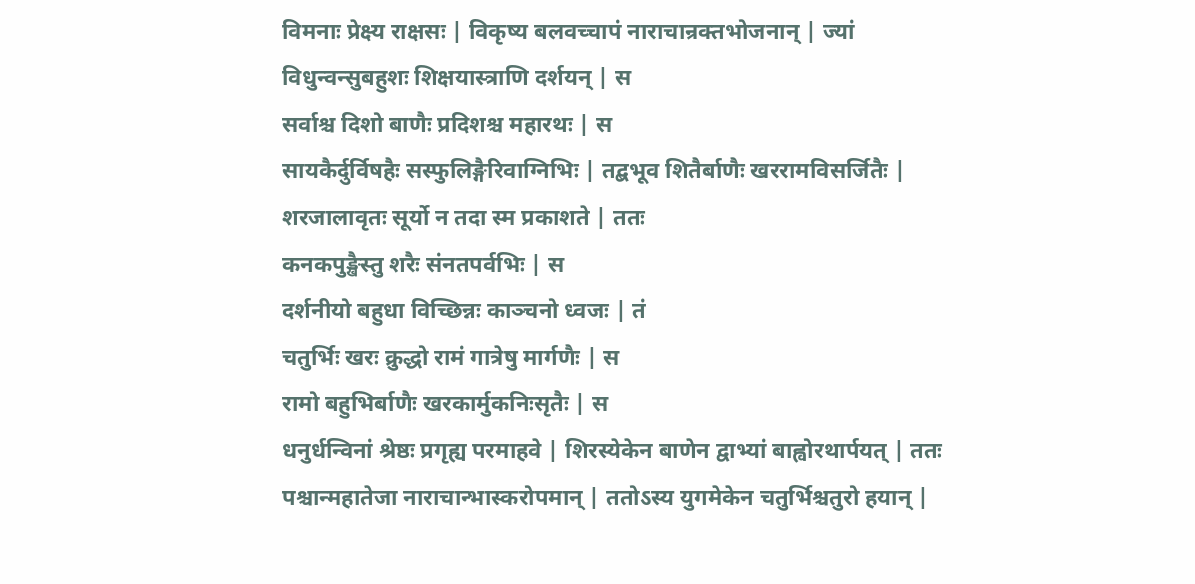विमनाः प्रेक्ष्य राक्षसः | विकृष्य बलवच्चापं नाराचान्रक्तभोजनान् | ज्यां
विधुन्वन्सुबहुशः शिक्षयास्त्राणि दर्शयन् | स
सर्वाश्च दिशो बाणैः प्रदिशश्च महारथः | स
सायकैर्दुर्विषहैः सस्फुलिङ्गैरिवाग्निभिः | तद्बभूव शितैर्बाणैः खररामविसर्जितैः | शरजालावृतः सूर्यो न तदा स्म प्रकाशते | ततः
कनकपुङ्खैस्तु शरैः संनतपर्वभिः | स
दर्शनीयो बहुधा विच्छिन्नः काञ्चनो ध्वजः | तं
चतुर्भिः खरः क्रुद्धो रामं गात्रेषु मार्गणैः | स
रामो बहुभिर्बाणैः खरकार्मुकनिःसृतैः | स
धनुर्धन्विनां श्रेष्ठः प्रगृह्य परमाहवे | शिरस्येकेन बाणेन द्वाभ्यां बाह्वोरथार्पयत् | ततः
पश्चान्महातेजा नाराचान्भास्करोपमान् | ततोऽस्य युगमेकेन चतुर्भिश्चतुरो हयान् |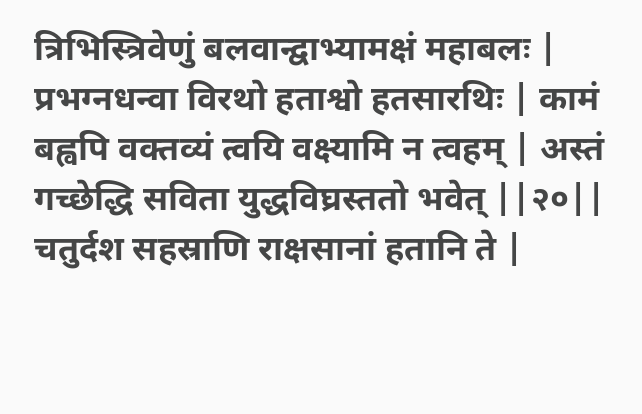त्रिभिस्त्रिवेणुं बलवान्द्वाभ्यामक्षं महाबलः | प्रभग्नधन्वा विरथो हताश्वो हतसारथिः | कामं
बह्वपि वक्तव्यं त्वयि वक्ष्यामि न त्वहम् | अस्तं
गच्छेद्धि सविता युद्धविघ्रस्ततो भवेत् ||२०|| चतुर्दश सहस्राणि राक्षसानां हतानि ते |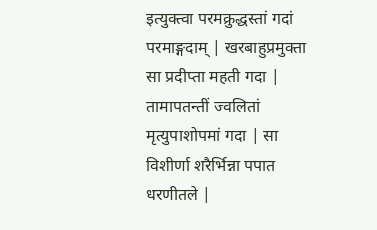इत्युक्त्वा परमक्रुद्धस्तां गदां परमाङ्गदाम् | खरबाहुप्रमुक्ता सा प्रदीप्ता महती गदा | तामापतन्तीं ज्वलितां मृत्युपाशोपमां गदा | सा
विशीर्णा शरैर्भिन्ना पपात धरणीतले |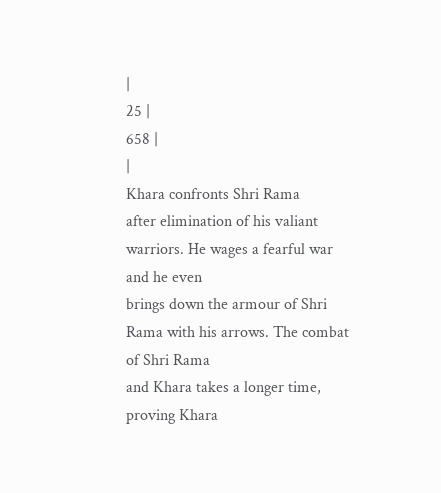|
25 |
658 |
|
Khara confronts Shri Rama
after elimination of his valiant warriors. He wages a fearful war and he even
brings down the armour of Shri Rama with his arrows. The combat of Shri Rama
and Khara takes a longer time, proving Khara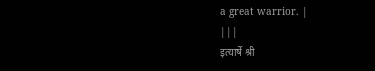a great warrior. |
|||
इत्यार्षे श्री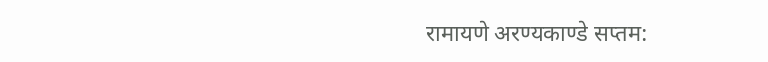रामायणे अरण्यकाण्डे सप्तम: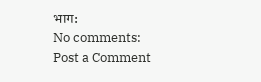भाग:
No comments:
Post a Comment